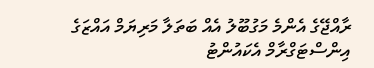ރާއްޖޭގެ އެންމެ މަގުބޫލު އެއް ބަތަލާ މަރިޔަމް އައްޒަގެ އިންސްޓަގްރާމް އެކައުންޓު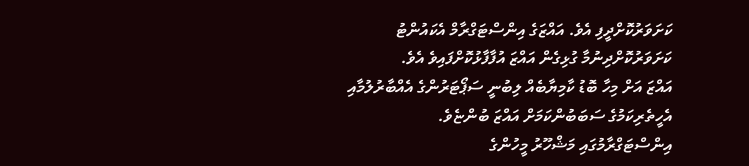ކަށަވަރުކޮށްދީފި އެވެ. އައްޒަގެ އިންސްޓަގްރާމް އެކައުންޓު ކަށަވަރުކޮށްދިނުމާ ގުޅިގެން އައްޒަ އުފާފާޅުކޮށްފައިވެ އެވެ.
އައްޒަ އަށް މިހާ ބޮޑު ކާމިޔާބެއް ލިބުނީ ސަޕޯޓަރުންގެ އެއްބާރުލުމާއި އެހީތެރިކަމުގެ ސަބަބުންކަމަށް އައްޒަ ބުންޏެވެ.
އިންސްޓަގްރާމުގައި މަޝްހޫރު މީހުންގެ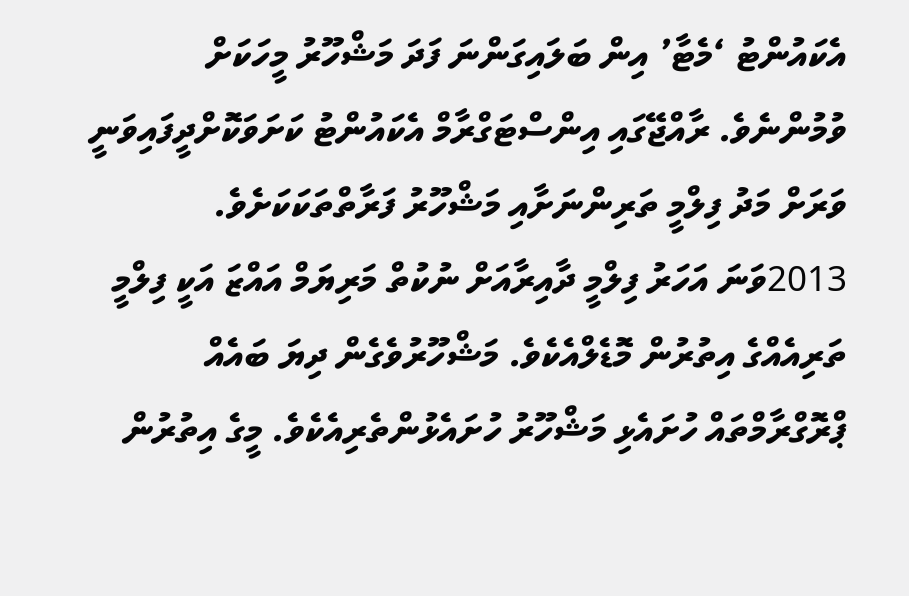އެކައުންޓު ‘މެޓާ’ އިން ބަލައިގަންނަ ފަދަ މަޝްހޫރު މީހަކަށް ވުމުންނެވެ. ރާއްޖޭގައި އިންސްޓަގްރާމް އެކައުންޓު ކަށަވަކޮށްދީފައިވަނީ ވަރަށް މަދު ފިލްމީ ތަރިންނަށާއި މަޝްހޫރު ފަރާތްތަކަކަށެވެ.
2013ވަނަ އަހަރު ފިލްމީ ދާއިރާއަށް ނުކުތް މަރިޔަމް އައްޒަ އަކީ ފިލްމީ ތަރިއެއްގެ އިތުރުން މޮޑެލްއެކެވެ. މަޝްހޫރުވެގެން ދިޔަ ބައެއް ޕްރޮގްރާމްތައް ހުށައެޅި މަޝްހޫރު ހުށައެޅުންތެރިއެކެވެ. މީގެ އިތުރުން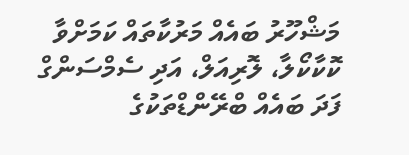މަޝްހޫރު ބައެއް މަރުކާތައް ކަމަށްވާ ކޮކާކޯލާ، ލޮރިއަލް، އަދި ސެމްސަންގް ފަދަ ބައެއް ބްރޭންޑްތަކުގެ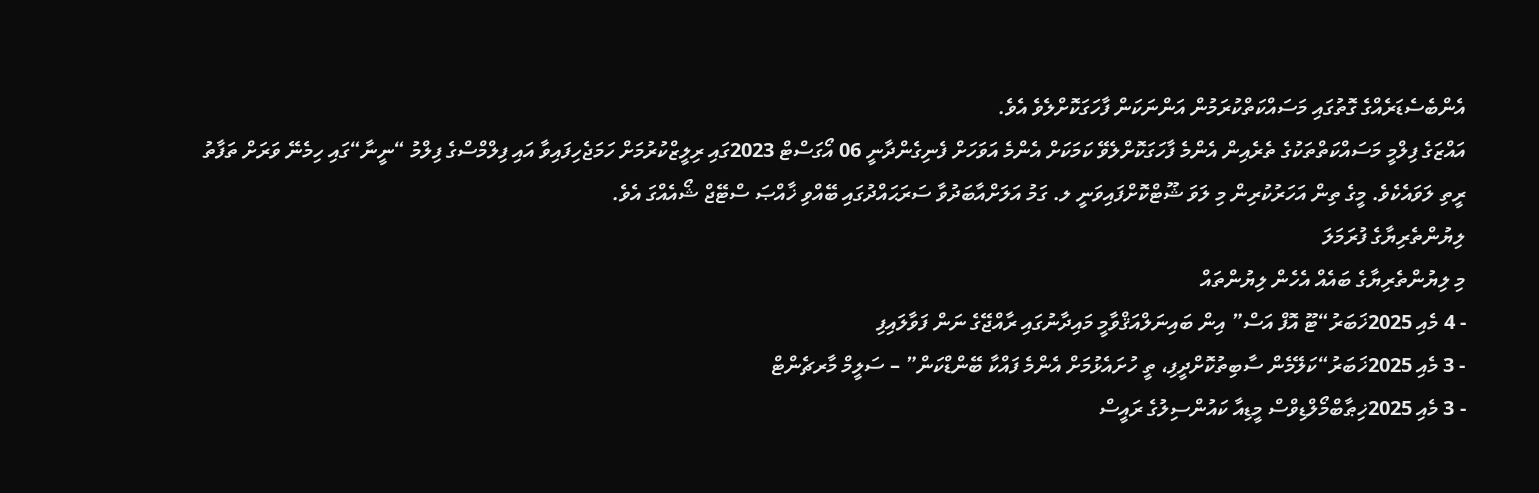އެންބެސެޑަރެއްގެ ގޮތުގައި މަސައްކަތްކުރަމުން އަންނަކަން ފާހަގަކޮށްލެވެ އެވެ.
އައްޒަގެ ފިލްމީ މަސައްކަތްތަކުގެ ތެރެއިން އެންމެ ފާހަގަކޮށްލެވޭ ކަމަކަށް އެންމެ އަވަހަށް ފެނިގެންދާނީ 06 އޯގަސްޓް 2023ގައި ރިލީޒްކުރުމަށް ހަމަޖެހިފައިވާ އައި ފިލްމްސްގެ ފިލްމު “ނީނާ“ގައި ހިމެނޭ ވަރަށް ތަފާތު ރީތި ލަވައެކެވެ. މީގެ ތިން އަހަރުކުރިން މި ލަވަ ޝޫޓްކޮށްފައިވަނީ ލ. ގަމު އަލަށްއާބަދުވާ ސަރަޙައްދުގައި ބޭއްވި ޚާއްޞަ ސްޓޭޖް ޝޯއެއްގަ އެވެ.
ލިޔުންތެރިޔާގެ ފުރަމަލަ
މި ލިޔުންތެރިޔާގެ ބައެއް އެހެން ލިޔުންތައް
- 4 މެއި 2025ޚަބަރު“ޓޫ އޮފް އަސް” އިން ބައިނަލްއަޤްވާމީ މައިދާނުގައި ރާއްޖޭގެ ނަން ފަވާލައިފި
- 3 މެއި 2025ޚަބަރު“ކަލޭމެން ސާބިތުކޮށްދީފި، ތީ ހުށައެޅުމަށް އެންމެ ފައްކާ ބޭންޑްކަން” – ސަލީމް މާރޗެންޓް
- 3 މެއި 2025ޚިޠާބްމޯލްޑިވްސް މީޑިއާ ކައުންސިލުގެ ރައީސް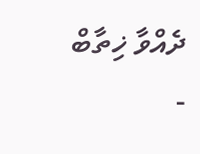ދެއްވާ ޚިތާބް
-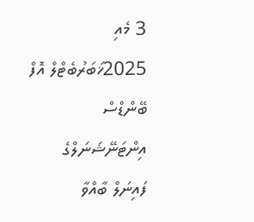3 މެއި 2025ޚަބަރުބެޓްލް އޮފް ބޭންޑްސް އިންޓަނޭޝަނަލްގެ ފައިނަލް ބާއްވާ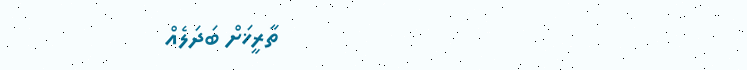ތާރީޚަށް ބަދަލެއް